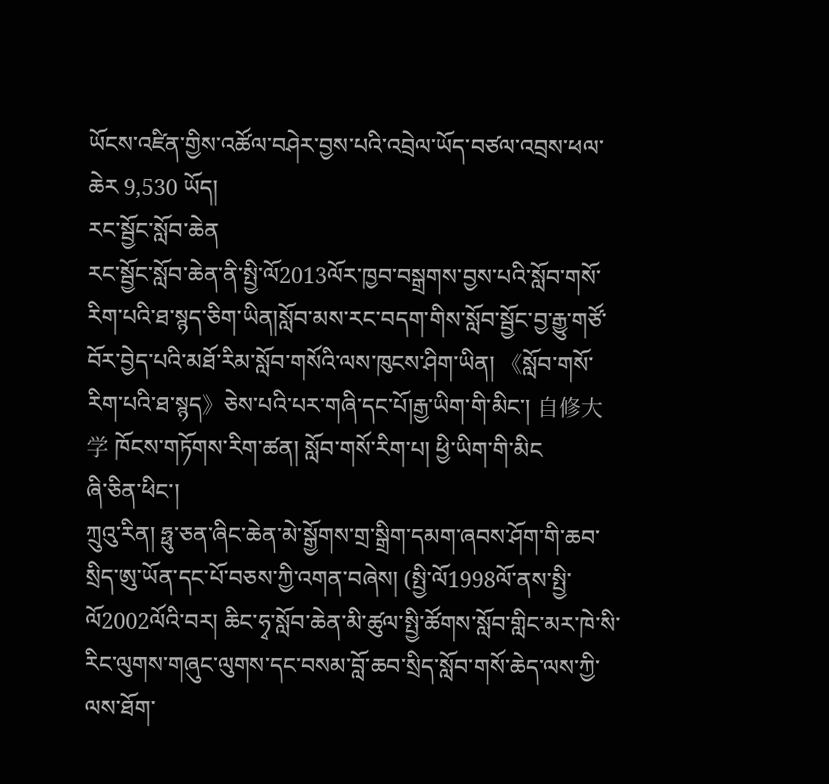ཡོངས་འཛིན་གྱིས་འཚོལ་བཤེར་བྱས་པའི་འབྲེལ་ཡོད་བཙལ་འབྲས་ཕལ་ཆེར 9,530 ཡོད།
རང་སྦྱོང་སློབ་ཆེན
རང་སྦྱོང་སློབ་ཆེན་ནི་སྤྱི་ལོ2013ལོར་ཁྱབ་བསྒྲགས་བྱས་པའི་སློབ་གསོ་རིག་པའི་ཐ་སྙད་ཅིག་ཡིན།སློབ་མས་རང་བདག་གིས་སློབ་སྦྱོང་བྱ་རྒྱུ་གཙོ་བོར་བྱེད་པའི་མཐོ་རིམ་སློབ་གསོའི་ལས་ཁུངས་ཤིག་ཡིན། 《སློབ་གསོ་རིག་པའི་ཐ་སྙད》ཅེས་པའི་པར་གཞི་དང་པོ།རྒྱ་ཡིག་གི་མིང་། 自修大学 ཁོངས་གཏོགས་རིག་ཚན། སློབ་གསོ་རིག་པ། ཕྱི་ཡིག་གི་མིང
ཞི་ཅིན་ཕིང་།
ཀྲུའུ་རིན། ཧྥུ་ཅན་ཞིང་ཆེན་མེ་སྒྱོགས་གྲ་སྒྲིག་དམག་ཞབས་ཤོག་གི་ཆབ་སྲིད་ཨུ་ཡོན་དང་པོ་བཅས་ཀྱི་འགན་བཞེས། (སྤྱི་ལོ1998ལོ་ནས་སྤྱི་ལོ2002ལོའི་བར། ཆིང་ཧྭ་སློབ་ཆེན་མི་ཚུལ་སྤྱི་ཚོགས་སློབ་གླིང་མར་ཁེ་སི་རིང་ལུགས་གཞུང་ལུགས་དང་བསམ་བློ་ཆབ་སྲིད་སློབ་གསོ་ཆེད་ལས་ཀྱི་ལས་ཐོག་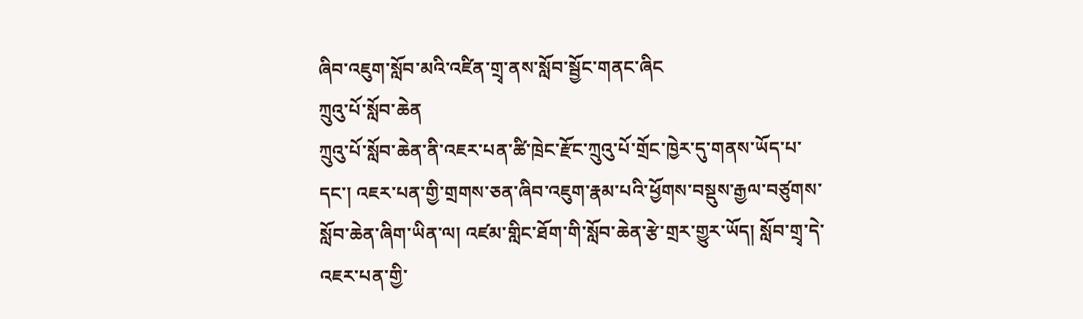ཞིབ་འཇུག་སློབ་མའི་འཛིན་གྲྭ་ནས་སློབ་སྦྱོང་གནང་ཞིང
ཀྲུའུ་པོ་སློབ་ཆེན
ཀྲུའུ་པོ་སློབ་ཆེན་ནི་འཇར་པན་ཚི་ཁྲེང་རྫོང་ཀྲུའུ་པོ་གྲོང་ཁྱེར་དུ་གནས་ཡོད་པ་དང་། འཇར་པན་གྱི་གྲགས་ཅན་ཞིབ་འཇུག་རྣམ་པའི་ཕྱོགས་བསྡུས་རྒྱལ་བཙུགས་སློབ་ཆེན་ཞིག་ཡིན་ལ། འཛམ་གླིང་ཐོག་གི་སློབ་ཆེན་རྩེ་གྲར་གྱུར་ཡོད། སློབ་གྲྭ་དེ་འཇར་པན་གྱི་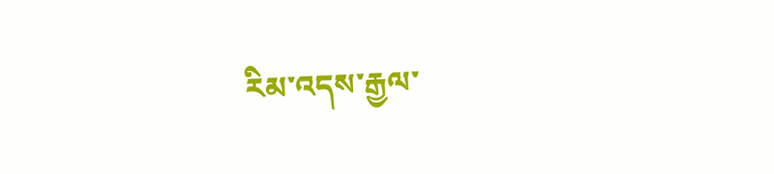རིམ་འདས་རྒྱལ་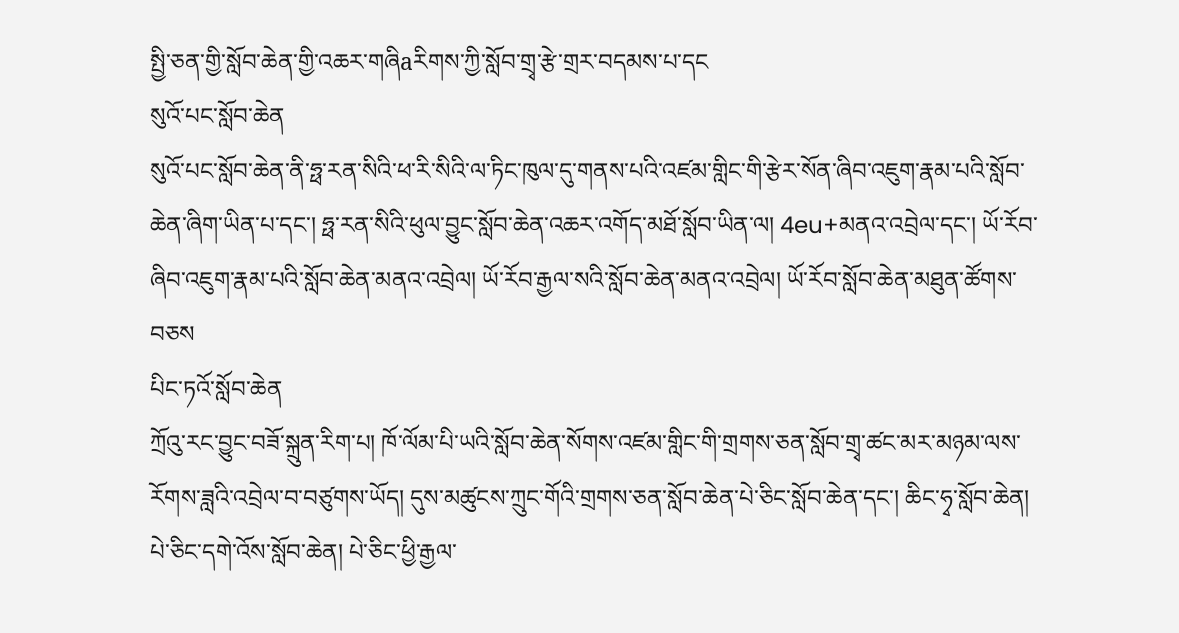སྤྱི་ཅན་གྱི་སློབ་ཆེན་གྱི་འཆར་གཞིaརིགས་ཀྱི་སློབ་གྲྭ་རྩེ་གྲར་བདམས་པ་དང
སུའོ་པང་སློབ་ཆེན
སུའོ་པང་སློབ་ཆེན་ནི་ཧྥ་རན་སིའི་ཕ་རི་སིའི་ལ་ཏིང་ཁུལ་དུ་གནས་པའི་འཛམ་གླིང་གི་རྩེར་སོན་ཞིབ་འཇུག་རྣམ་པའི་སློབ་ཆེན་ཞིག་ཡིན་པ་དང་། ཧྥ་རན་སིའི་ཕུལ་བྱུང་སློབ་ཆེན་འཆར་འགོད་མཐོ་སློབ་ཡིན་ལ། 4eu+མནའ་འབྲེལ་དང་། ཡོ་རོབ་ཞིབ་འཇུག་རྣམ་པའི་སློབ་ཆེན་མནའ་འབྲེལ། ཡོ་རོབ་རྒྱལ་སའི་སློབ་ཆེན་མནའ་འབྲེལ། ཡོ་རོབ་སློབ་ཆེན་མཐུན་ཚོགས་བཅས
པིང་ཏའོ་སློབ་ཆེན
ཀྲོའུ་རང་བྱུང་བཟོ་སྐྲུན་རིག་པ། ཁོ་ལོམ་པི་ཡའི་སློབ་ཆེན་སོགས་འཛམ་གླིང་གི་གྲགས་ཅན་སློབ་གྲྭ་ཚང་མར་མཉམ་ལས་རོགས་ཟླའི་འབྲེལ་བ་བཙུགས་ཡོད། དུས་མཚུངས་ཀྲུང་གོའི་གྲགས་ཅན་སློབ་ཆེན་པེ་ཅིང་སློབ་ཆེན་དང་། ཆིང་ཧྭ་སློབ་ཆེན། པེ་ཅིང་དགེ་འོས་སློབ་ཆེན། པེ་ཅིང་ཕྱི་རྒྱལ་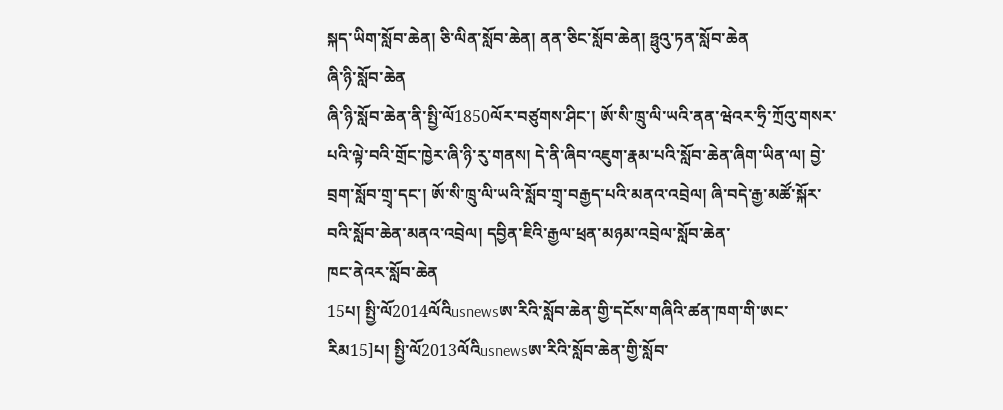སྐད་ཡིག་སློབ་ཆེན། ཅི་ལིན་སློབ་ཆེན། ནན་ཅིང་སློབ་ཆེན། ཧྥུའུ་ཏན་སློབ་ཆེན
ཞི་ཉི་སློབ་ཆེན
ཞི་ཉི་སློབ་ཆེན་ནི་སྤྱི་ལོ1850ལོར་བཙུགས་ཤིང་། ཨོ་སི་ཁྲུ་ལི་ཡའི་ནན་ཝེའར་ཧྲི་ཀྲོའུ་གསར་པའི་ལྟེ་བའི་གྲོང་ཁྱེར་ཞི་ཉི་རུ་གནས། དེ་ནི་ཞིབ་འཇུག་རྣམ་པའི་སློབ་ཆེན་ཞིག་ཡིན་ལ། བྱེ་བྲག་སློབ་གྲྭ་དང་། ཨོ་སི་ཁྲུ་ལི་ཡའི་སློབ་གྲྭ་བརྒྱད་པའི་མནའ་འབྲེལ། ཞི་བདེ་རྒྱ་མཚོ་སྐོར་བའི་སློབ་ཆེན་མནའ་འབྲེལ། དབྱིན་ཇིའི་རྒྱལ་ཕྲན་མཉམ་འབྲེལ་སློབ་ཆེན་
ཁང་ནེའར་སློབ་ཆེན
15པ། སྤྱི་ལོ2014ལོའིusnewsཨ་རིའི་སློབ་ཆེན་གྱི་དངོས་གཞིའི་ཚན་ཁག་གི་ཨང་རིམ15]པ། སྤྱི་ལོ2013ལོའིusnewsཨ་རིའི་སློབ་ཆེན་གྱི་སློབ་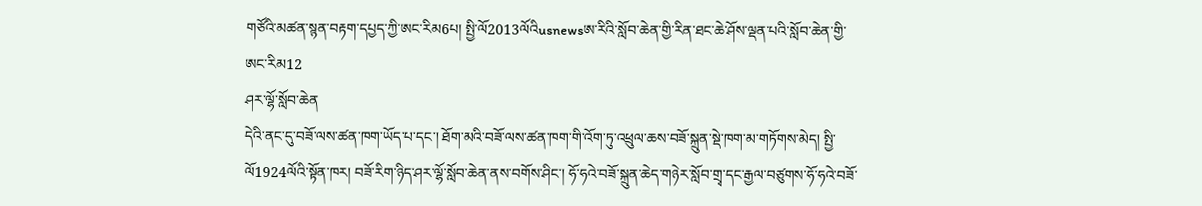གཙོའི་མཚན་སྙན་བརྟག་དཔྱད་ཀྱི་ཨང་རིམ6པ། སྤྱི་ལོ2013ལོའིusnewsཨ་རིའི་སློབ་ཆེན་གྱི་རིན་ཐང་ཆེ་ཤོས་ལྡན་པའི་སློབ་ཆེན་གྱི་ཨང་རིམ12
ཤར་ལྷོ་སློབ་ཆེན
དེའི་ནང་དུ་བཟོ་ལས་ཚན་ཁག་ཡོད་པ་དང་། ཐོག་མའི་བཟོ་ལས་ཚན་ཁག་གི་འོག་ཏུ་འཕྲུལ་ཆས་བཟོ་སྐྲུན་སྡེ་ཁག་མ་གཏོགས་མེད། སྤྱི་ལོ1924ལོའི་སྟོན་ཁར། བཟོ་རིག་ཉིད་ཤར་ལྷོ་སློབ་ཆེན་ནས་བགོས་ཤིང་། ཧོ་ཧའེ་བཟོ་སྐྲུན་ཆེད་གཉེར་སློབ་གྲྭ་དང་རྒྱལ་བཙུགས་ཧོ་ཧའེ་བཟོ་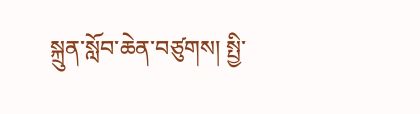སྐྲུན་སློབ་ཆེན་བཙུགས། སྤྱི་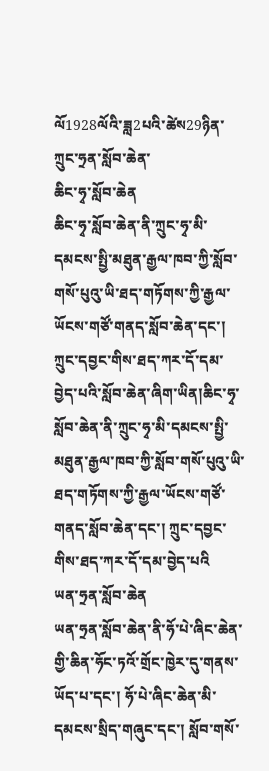ལོ1928ལོའི་ཟླ2པའི་ཚེས29ཉིན་ཀྲུང་ཧྲན་སློབ་ཆེན་
ཆིང་ཧྭ་སློབ་ཆེན
ཆིང་ཧྭ་སློབ་ཆེན་ནི་ཀྲུང་ཧྭ་མི་དམངས་སྤྱི་མཐུན་རྒྱལ་ཁབ་ཀྱི་སློབ་གསོ་པུའུ་ཡི་ཐད་གཏོགས་ཀྱི་རྒྱལ་ཡོངས་གཙོ་གནད་སློབ་ཆེན་དང་། ཀྲུང་དབྱང་གིས་ཐད་ཀར་དོ་དམ་བྱེད་པའི་སློབ་ཆེན་ཞིག་ཡིན།ཆིང་ཧྭ་སློབ་ཆེན་ནི་ཀྲུང་ཧྭ་མི་དམངས་སྤྱི་མཐུན་རྒྱལ་ཁབ་ཀྱི་སློབ་གསོ་པུའུ་ཡི་ཐད་གཏོགས་ཀྱི་རྒྱལ་ཡོངས་གཙོ་གནད་སློབ་ཆེན་དང་། ཀྲུང་དབྱང་གིས་ཐད་ཀར་དོ་དམ་བྱེད་པའི
ཡན་ཧྲན་སློབ་ཆེན
ཡན་ཧྲན་སློབ་ཆེན་ནི་ཧོ་པེ་ཞིང་ཆེན་གྱི་ཆིན་ཧོང་ཏའོ་གྲོང་ཁྱེར་དུ་གནས་ཡོད་པ་དང་། ཧོ་པེ་ཞིང་ཆེན་མི་དམངས་སྲིད་གཞུང་དང་། སློབ་གསོ་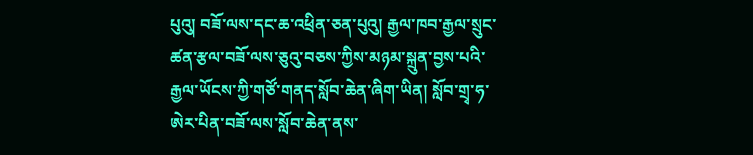པུའུ། བཟོ་ལས་དང་ཆ་འཕྲིན་ཅན་པུའུ། རྒྱལ་ཁབ་རྒྱལ་སྲུང་ཚན་རྩལ་བཟོ་ལས་ཅུའུ་བཅས་ཀྱིས་མཉམ་སྐྲུན་བྱས་པའི་རྒྱལ་ཡོངས་ཀྱི་གཙོ་གནད་སློབ་ཆེན་ཞིག་ཡིན། སློབ་གྲྭ་ཧ་ཨེར་པིན་བཟོ་ལས་སློབ་ཆེན་ནས་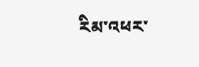རིམ་འཕར་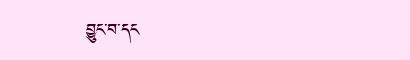བྱུང་བ་དང